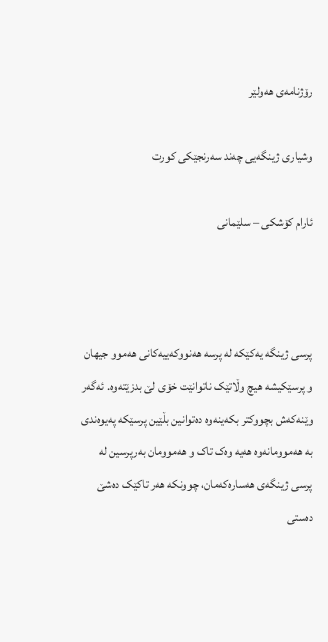رۆژنامەی ھەولێر

وشیاری ژینگەیی چەند سەرنجێکی کورت

ئارام كۆشكی – سلێمانی



پرسی ژینگە یەکێکە لە پرسە هەنووکەییەکانی هەموو جیهان و پرسێکیشە هیچ وڵاتێک ناتوانێت خۆی لێ بدزێتەوە. ئەگەر وێنەکەش بچووکتر بکەینەوە دەتوانین بڵێین پرسێکە پەیوەندی بە هەموومانەوە هەیە وەک تاک و هەموومان بەرپرسین لە پرسی ژینگەی هەسارەکەمان، چوونکە هەر تاکێک دەشێ دەستی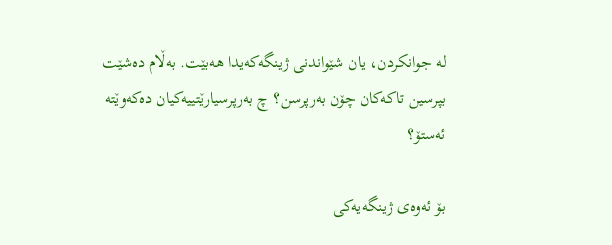لە جوانکردن، یان شێواندنی ژینگەکەیدا هەبێت. بەڵام دەشێت بپرسین تاکەکان چۆن بەرپرسن؟ چ بەرپرسیارێتییەکیان دەکەوێتە ئەستۆ؟

بۆ ئەوەی ژینگەیەکی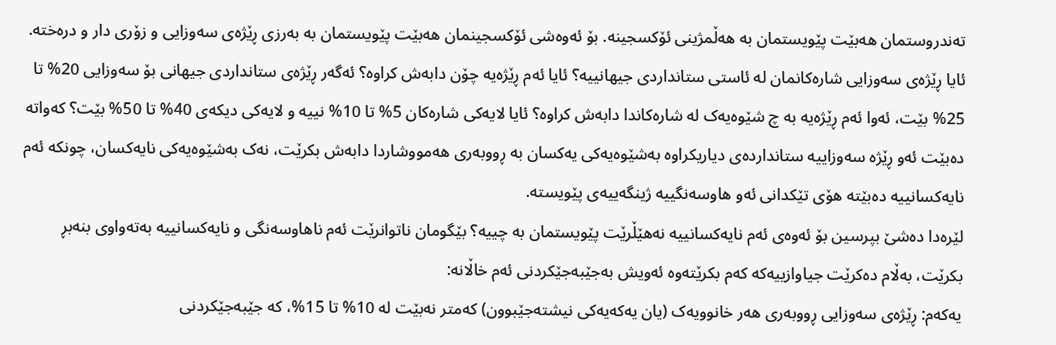تەندروستمان هەبێت پێویستمان بە هەڵمژینی ئۆکسجینە. بۆ ئەوەشی ئۆکسجینمان هەبێت پێویستمان بە بەرزی ڕێژەی سەوزایی و زۆری دار و درەختە. ئایا ڕێژەی سەوزایی شارەکانمان لە ئاستی ستانداردی جیهانییە؟ ئایا ئەم ڕێژەیە چۆن دابەش کراوە؟ ئەگەر ڕێژەی ستانداردی جیهانی بۆ سەوزایی 20% تا 25% بێت، ئەوا ئەم ڕێژەیە بە چ شێوەیەک لە شارەکاندا دابەش کراوە؟ ئایا لایەکی شارەکان 5% تا 10% نییە و لایەکی دیکەی 40% تا 50% بێت؟ کەواتە دەبێت ئەو ڕێژە سەوزاییە ستانداردەی دیاریکراوە بەشێوەیەکی یەکسان بە ڕووبەری هەمووشاردا دابەش بکرێت، نەک بەشێوەیەکی نایەکسان، چونکە ئەم نایەکسانییە دەبێتە هۆی تێکدانی ئەو هاوسەنگییە ژینگەییەی پێویستە.
لێرەدا دەشێ بپرسین بۆ ئەوەی ئەم نایەکسانییە نەهێڵرێت پێویستمان بە چییە؟ بێگومان ناتوانرێت ئەم ناهاوسەنگی و نایەکسانییە بەتەواوی بنەبڕ بکرێت، بەڵام دەکرێت جیاوازییەکە کەم بکرێتەوە ئەویش بەجێبەجێکردنی ئەم خاڵانە:
یەکەم: ڕێژەی سەوزایی ڕووبەری هەر خانوویەک (یان یەکەیەکی نیشتەجێبوون) کەمتر نەبێت لە 10% تا 15%، کە جێبەجێکردنی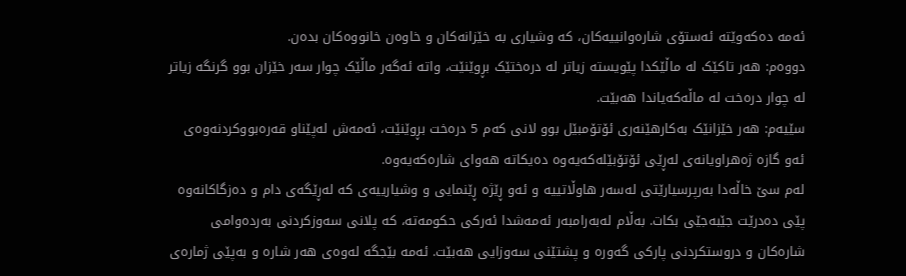ئەمە دەکەوێتە ئەستۆی شارەوانییەکان، کە وشیاری بە خێزانەکان و خاوەن خانووەکان بدەن.
دووەم: هەر تاکێک لە ماڵێکدا پێویستە زیاتر لە درەختێک بڕوێنێت، واتە ئەگەر ماڵێک چوار سەر خێزان بوو گرنگە زیاتر لە چوار درەخت لە ماڵەکەیاندا هەبێت.
سێیەم: هەر خێزانێک بەکارهێنەری ئۆتۆمبێل بوو لانی کەم 5 درەخت بڕوێنێت، ئەمەش لەپێناو قەرەبووکردنەوەی ئەو گازە ژەهراویانەی لەڕێی ئۆتۆبێلەکەیەوە دەیکاتە هەوای شارەکەیەوە.
لەم سێ خاڵەدا بەرپرسیارێتی لەسەر هاوڵاتییە و ئەو ڕێژە ڕێنمایی و وشیارییەی کە لەڕێگەی دام و دەزگاکانەوە پێی دەدرێت جێبەجێی بکات. بەڵام لەبەرامبەر ئەمەشدا ئەرکی حکومەتە، کە پلانی سەوزکردنی بەردەوامی شارەکان و دروستکردنی پارکی گەورە و پشتێنی سەوزایی هەبێت. ئەمە بێجگە لەوەی هەر شارە و بەپێی ژمارەی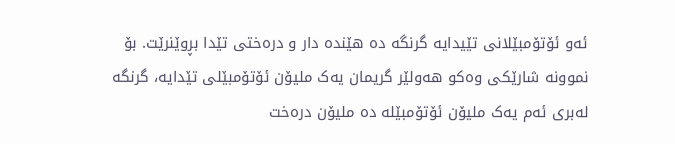ئەو ئۆتۆمبێلانی تێیدایە گرنگە دە هێندە دار و درەختی تێدا بڕوێنرێت. بۆ نموونە شارێکی وەکو هەولێر گریمان یەک ملیۆن ئۆتۆمبێلی تێدایە، گرنگە لەبری ئەم یەک ملیۆن ئۆتۆمبێلە دە ملیۆن درەخت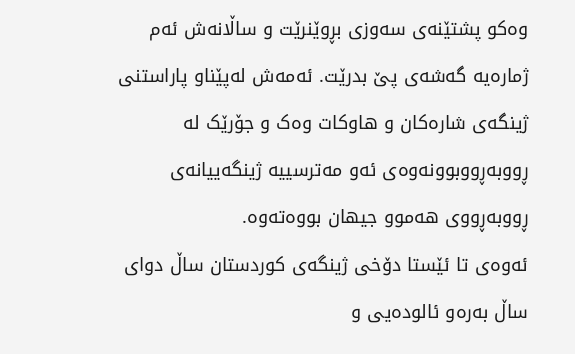وەکو پشتێنەی سەوزی بڕوێنرێت و ساڵانەش ئەم ژمارەیە گەشەی پێ بدرێت. ئەمەش لەپێناو پاراستنی ژینگەی شارەکان و هاوکات وەک و جۆرێک لە ڕووبەڕووبوونەوەی ئەو مەترسییە ژینگەییانەی ڕووبەڕووی هەموو جیهان بووەتەوە.
ئەوەی تا ئێستا دۆخی ژینگەی کوردستان ساڵ دوای ساڵ بەرەو ئالودەیی و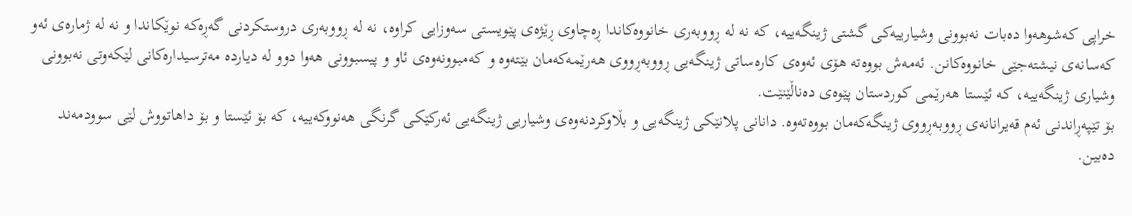خراپی کەشوهەوا دەبات نەبوونی وشیارییەکی گشتی ژینگەییە، کە نە لە ڕووبەری خانووەکاندا ڕەچاوی ڕێژەی پێویستی سەوزایی کراوە، نە لە ڕووبەری دروستکردنی گەڕەکە نوێکاندا و نە لە ژمارەی ئەو کەسانەی نیشتەجێی خانووەکانن. ئەمەش بووەتە هۆی ئەوەی کارەساتی ژینگەیی ڕووبەڕووی هەرێمەکەمان بێتەوە و کەمبوونەوەی ئاو و پیسبوونی هەوا دوو لە دیاردە مەترسیدارەکانی لێکەوتی نەبوونی وشیاری ژینگەییە، کە ئێستا هەرێمی کوردستان پێوەی دەناڵێنێت.
بۆ تێپەڕاندنی ئەم قەیرانانەی ڕووبەڕووی ژینگەکەمان بووەتەوە. دانانی پلانێکی ژینگەیی و بڵاوکردنەوەی وشیاریی ژینگەیی ئەرکێکی گرنگی هەنووکەییە، کە بۆ ئێستا و بۆ داهاتووش لێی سوودمەند دەبین.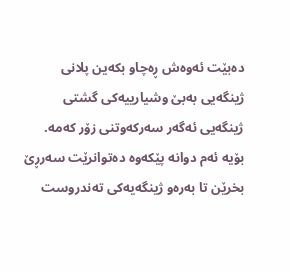دەبێت ئەوەش ڕەچاو بکەین پلانی ژینگەیی بەبێ وشیارییەکی گشتی ژینگەیی ئەگەر سەرکەوتنی زۆر کەمە. بۆیە ئەم دوانە پێکەوە دەتوانرێت سەرڕێ بخرێن تا بەرەو ژینگەیەکی تەندروست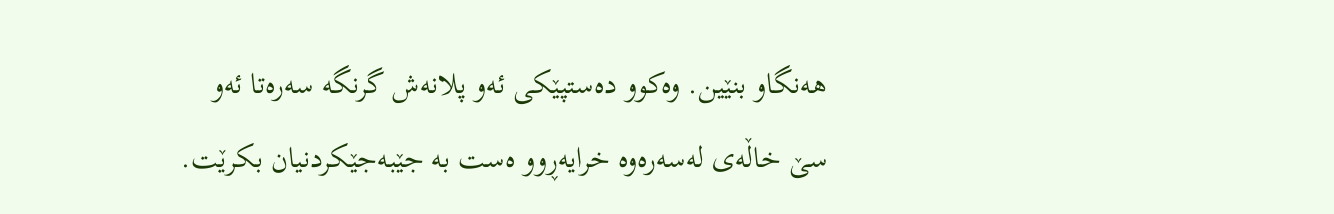هەنگاو بنێین. وەکوو دەستپێکی ئەو پلانەش گرنگە سەرەتا ئەو سێ خاڵەی لەسەرەوە خرایەڕوو ەست بە جێبەجێکردنیان بکرێت.